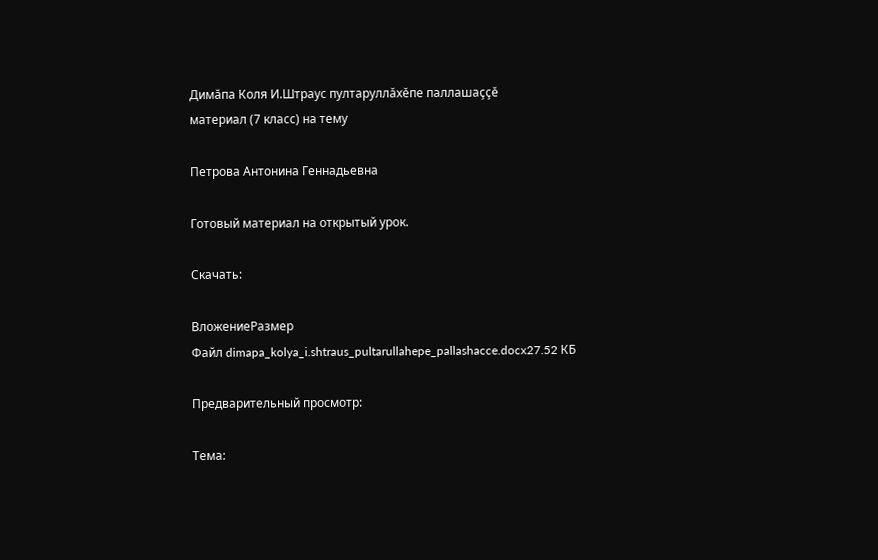Димăпа Коля И.Штраус пултаруллăхĕпе паллашаççĕ
материал (7 класс) на тему

Петрова Антонина Геннадьевна

Готовый материал на открытый урок.

Скачать:

ВложениеРазмер
Файл dimapa_kolya_i.shtraus_pultarullahepe_pallashacce.docx27.52 КБ

Предварительный просмотр:

Тема: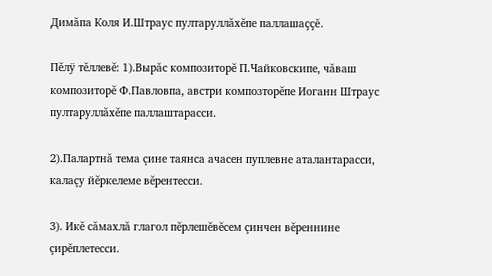Димăпа Коля И.Штраус пултаруллăхĕпе паллашаççĕ.

Пĕлÿ тĕллевĕ: 1).Вырăс композиторĕ П.Чайковскипе, чăваш композиторĕ Ф.Павловпа, австри композторĕпе Иоганн Штраус пултаруллăхĕпе паллаштарасси.

2).Палартнă тема çине таянса ачасен пуплевне аталантарасси, калаçу йĕркелеме вĕрентесси.

3). Икĕ сăмахлă глагол пĕрлешĕвĕсем çинчен вĕреннине çирĕплетесси.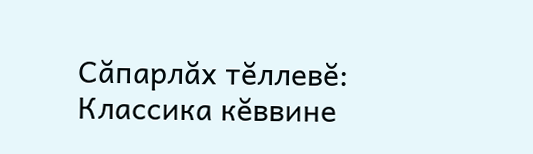Сăпарлăх тĕллевĕ: Классика кĕввине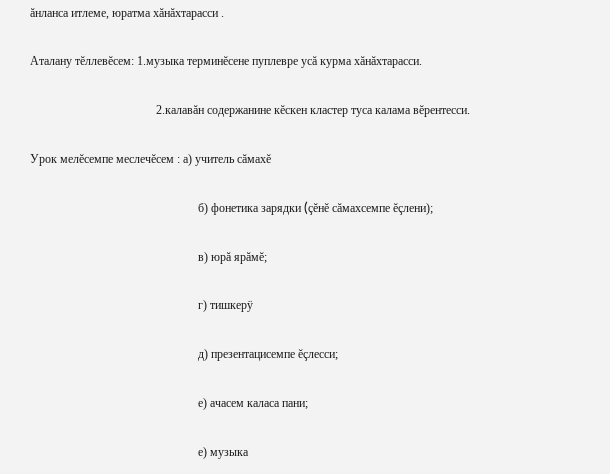ăнланса итлеме, юратма хăнăхтарасси .

Аталану тĕллевĕсем: 1.музыка терминĕсене пуплевре усă курма хăнăхтарасси.

                                          2.калавăн содержанине кĕскен кластер туса калама вĕрентесси.

Урок мелĕсемпе меслечĕсем : а) учитель сăмахĕ

                                                        б) фонетика зарядки (çĕнĕ сăмахсемпе ĕçлени);

                                                        в) юрă ярăмĕ;

                                                        г) тишкерÿ

                                                        д) презентацисемпе ĕçлесси;

                                                        е) ачасем каласа пани;

                                                        е) музыка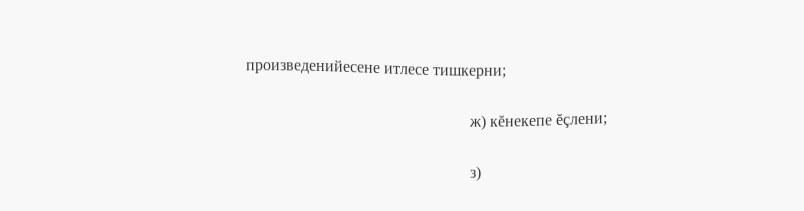произведенийесене итлесе тишкерни;

                                                        ж) кĕнекепе ĕçлени;

                                                        з)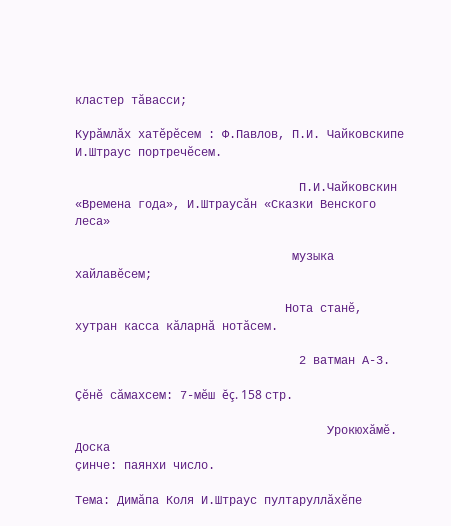кластер тăвасси;

Курăмлăх хатĕрĕсем : Ф.Павлов, П.И. Чайковскипе И.Штраус портречĕсем.

                                П.И.Чайковскин «Времена года», И.Штраусăн «Сказки Венского леса»

                               музыка хайлавĕсем;

                              Нота станĕ, хутран касса кăларнă нотăсем.

                                2 ватман А-3.

Çĕнĕ сăмахсем: 7-мĕш ĕç. 158 стр.

                                    Урокюхăмĕ.
Доска
çинче: паянхи число.

Тема: Димăпа Коля И.Штраус пултаруллăхĕпе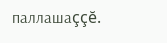паллашаççĕ.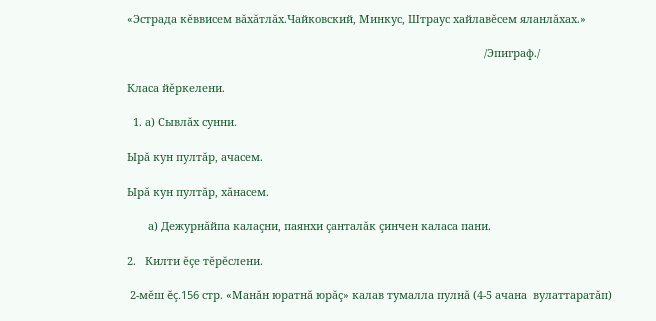«Эстрада кĕввисем вăхăтлăх.Чайковский, Минкус, Штраус хайлавĕсем яланлăхах.»

                                                                                                                       /Эпиграф./

Класа йĕркелени.

  1. а) Сывлăх сунни.

Ырă кун пултăр, ачасем.

Ырă кун пултăр, хăнасем.

       а) Дежурнăйпа калаçни, паянхи çанталăк çинчен каласа пани.

2.   Килти ĕçе тĕрĕслени.

 2-мĕш ĕç.156 стр. «Манăн юратнă юрăç» калав тумалла пулнă (4-5 ачана  вулаттаратăп)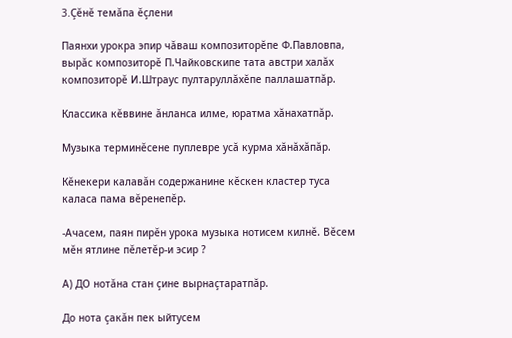3.Çĕнĕ темăпа ĕçлени

Паянхи урокра эпир чăваш композиторĕпе Ф.Павловпа, вырăс композиторĕ П.Чайковскипе тата австри халăх композиторĕ И.Штраус пултаруллăхĕпе паллашатпăр.

Классика кĕввине ăнланса илме, юратма хăнахатпăр.

Музыка терминĕсене пуплевре усă курма хăнăхăпăр.

Кĕнекери калавăн содержанине кĕскен кластер туса каласа пама вĕренепĕр.

-Ачасем, паян пирĕн урока музыка нотисем килнĕ. Вĕсем мĕн ятлине пĕлетĕр-и эсир ?

А) ДО нотăна стан çине вырнаçтаратпăр.

До нота çакăн пек ыйтусем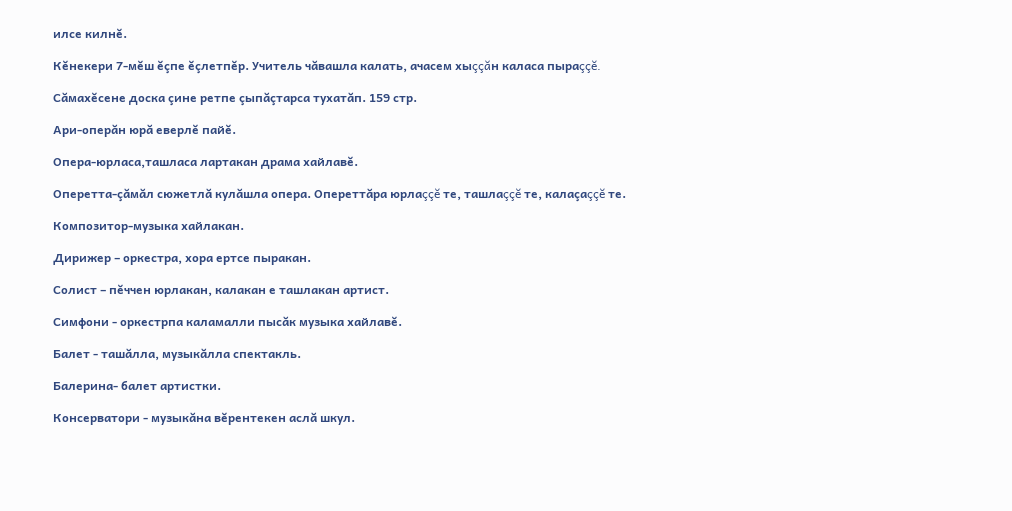илсе килнĕ.

Кĕнекери 7-мĕш ĕçпе ĕçлетпĕр. Учитель чăвашла калать, ачасем хыççăн каласа пыраççĕ.

Сăмахĕсене доска çине ретпе çыпăçтарса тухатăп. 159 стр.

Ари-оперăн юрă еверлĕ пайĕ.

Опера-юрласа,ташласа лартакан драма хайлавĕ.

Оперетта-çăмăл сюжетлă кулăшла опера. Опереттăра юрлаççĕ те, ташлаççĕ те, калаçаççĕ те.

Композитор-музыка хайлакан.

Дирижер – оркестра, хора ертсе пыракан.

Солист – пĕччен юрлакан, калакан е ташлакан артист.

Симфони - оркестрпа каламалли пысăк музыка хайлавĕ.

Балет - ташăлла, музыкăлла спектакль.

Балерина- балет артистки.

Консерватори - музыкăна вĕрентекен аслă шкул.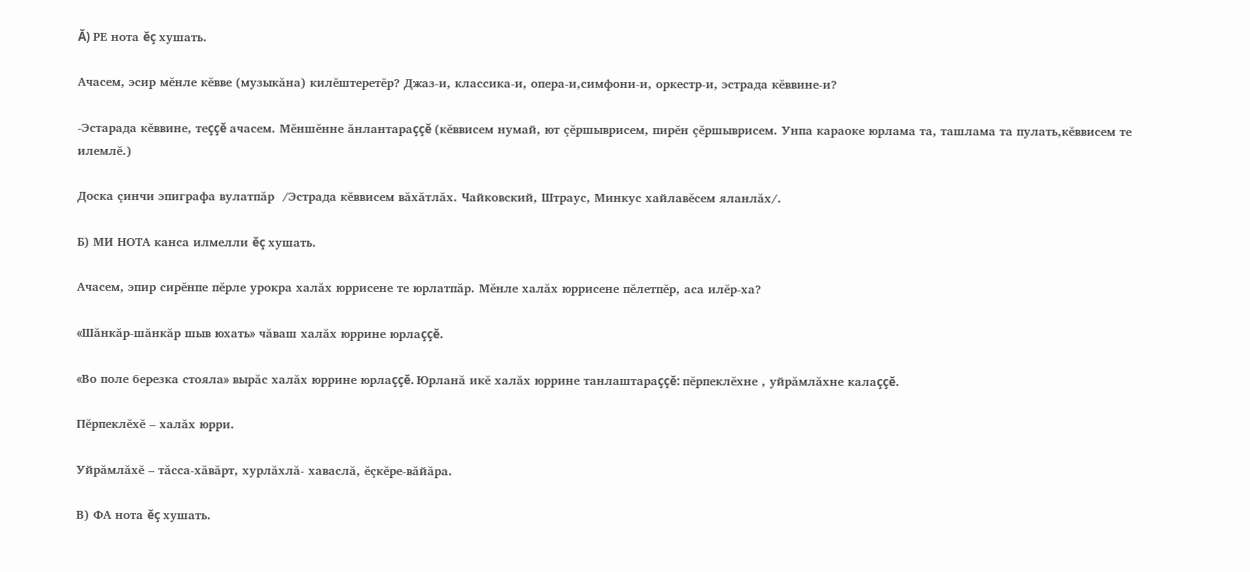Ă) РЕ нота ĕç хушать.

Ачасем, эсир мĕнле кĕвве (музыкăна) килĕштеретĕр? Джаз-и, классика-и, опера-и,симфони-и, оркестр-и, эстрада кĕввине-и?

-Эстарада кĕввине, теççĕ ачасем. Мĕншĕнне ăнлантараççĕ (кĕввисем нумай, ют çĕршыврисем, пирĕн çĕршыврисем. Унпа караоке юрлама та, ташлама та пулать,кĕввисем те илемлĕ.)

Доска çинчи эпиграфа вулатпăр  /Эстрада кĕввисем вăхăтлăх. Чайковский, Штраус, Минкус хайлавĕсем яланлăх/.

Б) МИ НОТА канса илмелли ĕç хушать.

Ачасем, эпир сирĕнпе пĕрле урокра халăх юррисене те юрлатпăр. Мĕнле халăх юррисене пĕлетпĕр, аса илĕр-ха?

«Шăнкăр-шăнкăр шыв юхать» чăваш халăх юррине юрлаççĕ.

«Во поле березка стояла» вырăс халăх юррине юрлаççĕ. Юрланă икĕ халăх юррине танлаштараççĕ: пĕрпеклĕхне , уйрăмлăхне калаççĕ.

Пĕрпеклĕхĕ – халăх юрри.

Уйрăмлăхĕ – тăсса-хăвăрт, хурлăхлă- хаваслă, ĕçкĕре-вăйăра.

В) ФА нота ĕç хушать.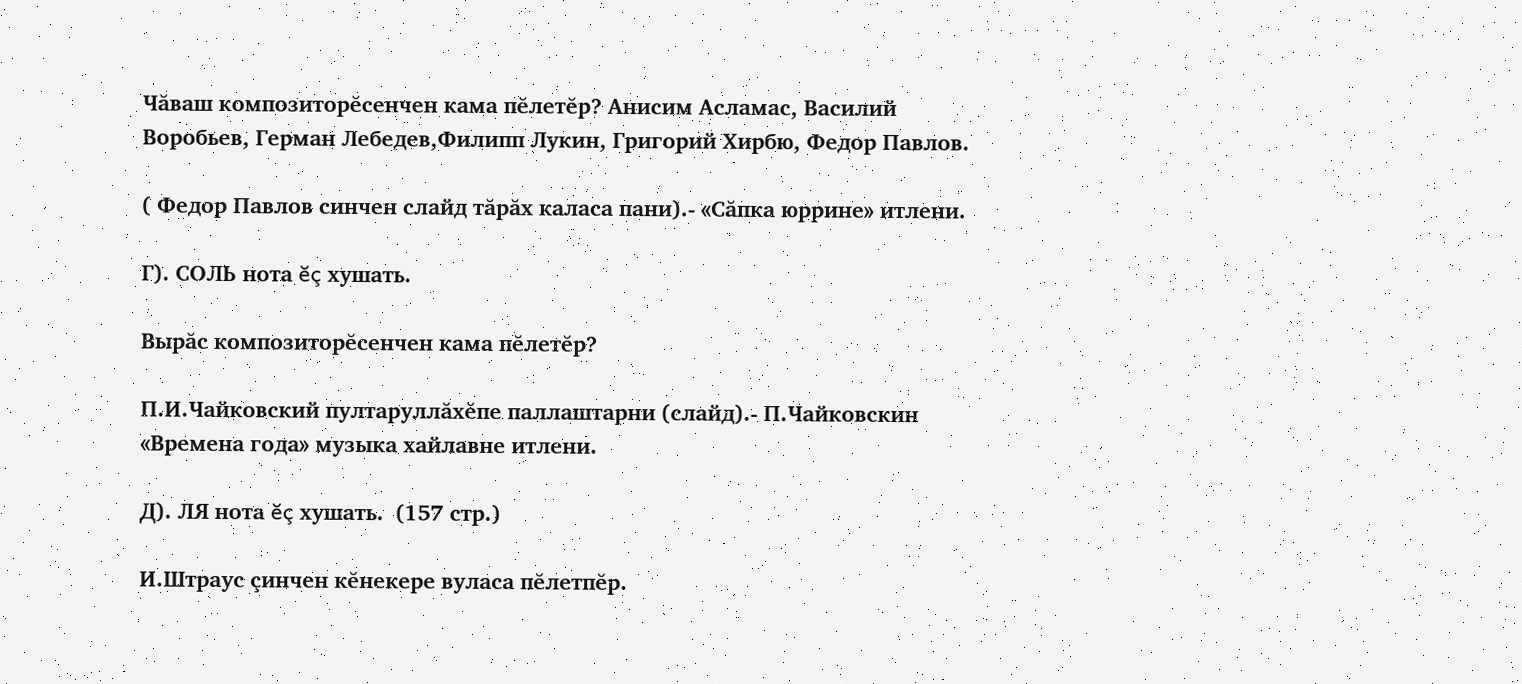Чăваш композиторĕсенчен кама пĕлетĕр? Анисим Асламас, Василий Воробьев, Герман Лебедев,Филипп Лукин, Григорий Хирбю, Федор Павлов.

( Федор Павлов синчен слайд тăрăх каласа пани).- «Сăпка юррине» итлени.

Г). СОЛЬ нота ĕç хушать.

Вырăс композиторĕсенчен кама пĕлетĕр?

П.И.Чайковский пултаруллăхĕпе паллаштарни (слайд).- П.Чайковскин  «Времена года» музыка хайлавне итлени.

Д). ЛЯ нота ĕç хушать.  (157 стр.)

И.Штраус çинчен кĕнекере вуласа пĕлетпĕр.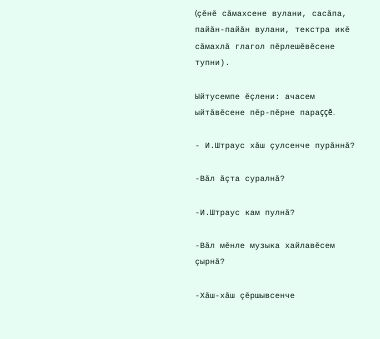(çĕнĕ сăмахсене вулани, сасăпа, пайăн-пайăн вулани, текстра икĕ сăмахлă глагол пĕрлешĕвĕсене тупни).

Ыйтусемпе ĕçлени: ачасем ыйтăвĕсене пĕр-пĕрне параççĕ.

- И.Штраус хăш çулсенче пурăннă?

-Вăл ăçта суралнă?

-И.Штраус кам пулнă?

-Вăл мĕнле музыка хайлавĕсем çырнă?

-Хăш-хăш çĕршывсенче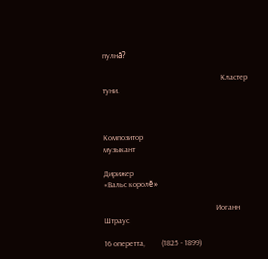пулнă?

                                                           Кластер туни.



Композитор                                                                                                              музыкант

Дирижер                                                                                                              «Вальс королĕ»

                                                        Иоганн Штраус

16 оперетта,        (1825 - 1899)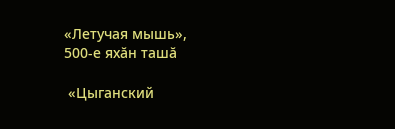«Летучая мышь»,                                                                                                500-е яхăн ташă

 «Цыганский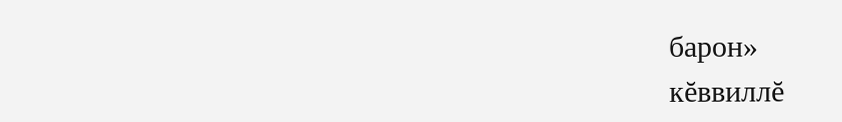барон»                                                                                        кĕввиллĕ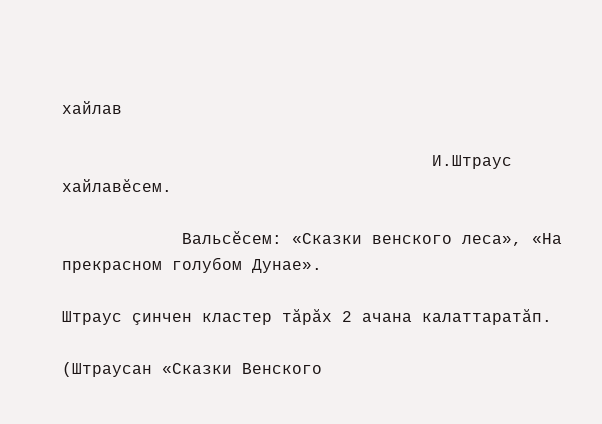хайлав

                                     И.Штраус хайлавĕсем.

            Вальсĕсем: «Сказки венского леса», «На прекрасном голубом Дунае».

Штраус çинчен кластер тăрăх 2 ачана калаттаратăп.

(Штраусан «Сказки Венского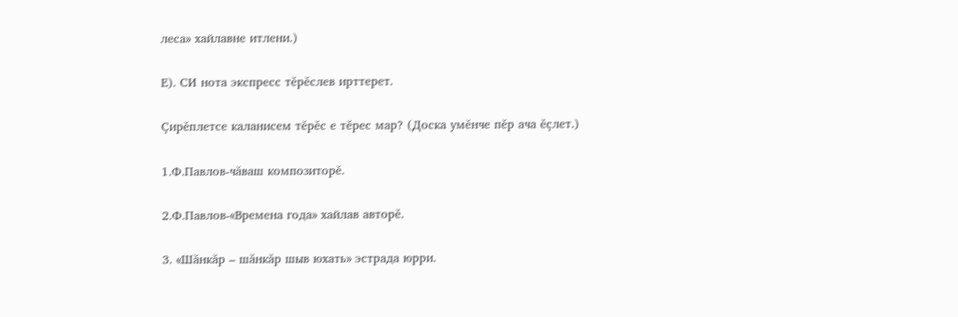леса» хайлавне итлени.)

Е). СИ нота экспресс тĕрĕслев ирттерет.

Çирĕплетсе каланисем тĕрĕс е тĕрес мар? (Доска умĕнче пĕр ача ĕçлет.)

1.Ф.Павлов-чăваш композиторĕ.

2.Ф.Павлов-«Времена года» хайлав авторĕ.

3. «Шăнкăр – шăнкăр шыв юхать» эстрада юрри.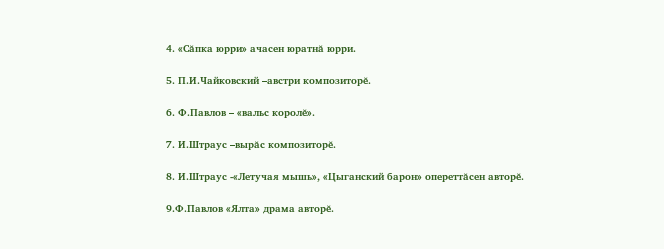4. «Сăпка юрри» ачасен юратнă юрри.

5. П.И.Чайковский –австри композиторĕ.

6. Ф.Павлов – «вальс королĕ».

7. И.Штраус –вырăс композиторĕ.

8. И.Штраус -«Летучая мышь», «Цыганский барон» опереттăсен авторĕ.

9.Ф.Павлов «Ялта» драма авторĕ.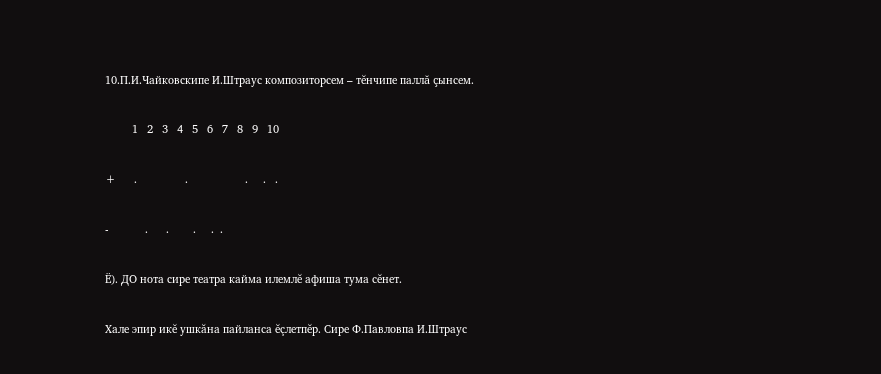10.П.И.Чайковскипе И.Штраус композиторсем – тĕнчипе паллă çынсем.

         1   2   3   4   5   6   7   8   9   10

+      .                .                   .     .   .

-            .      .        .     .  .

Ё). ДО нота сире театра кайма илемлĕ афиша тума сĕнет.

Хале эпир икĕ ушкăна пайланса ĕçлетпĕр. Сире Ф.Павловпа И.Штраус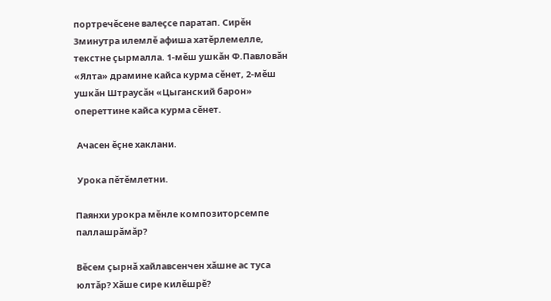портречĕсене валеçсе паратап. Сирĕн 3минутра илемлĕ афиша хатĕрлемелле, текстне çырмалла. 1-мĕш ушкăн Ф.Павловăн «Ялта» драмине кайса курма сĕнет, 2-мĕш ушкăн Штраусăн «Цыганский барон» опереттине кайса курма сĕнет.

 Ачасен ĕçне хаклани.

 Урока пĕтĕмлетни.

Паянхи урокра мĕнле композиторсемпе паллашрăмăр?

Вĕсем çырнă хайлавсенчен хăшне ас туса юлтăр? Хăше сире килĕшрĕ?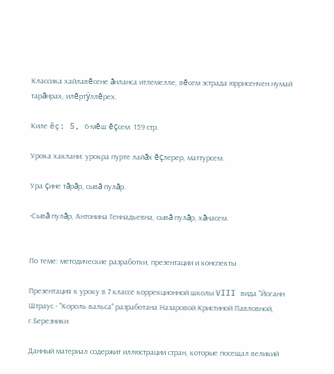Классика хайлавĕсене ăнланса итлемелле, вĕсем эстрада юррисенчен нумай тарăнрах, илĕртÿллĕрех.

Киле ĕç: 5, 6-мĕш ĕçсем. 159 стр.

Урока хаклани: урокра пурте лайăх ĕçлерер, маттурсем.

Ура çине тăрăр, сывă пулăр.

-Сывă пулăр, Антонина Геннадьевна, сывă пулăр, хăнасем.


По теме: методические разработки, презентации и конспекты

Презентация к уроку в 7 классе коррекционной школы VIII вида "Йоганн Штраус - "Король вальса" разработана Назаровой Кристиной Павловной, г.Березники

Данный материал содержит иллюстрации стран, которые посещал великий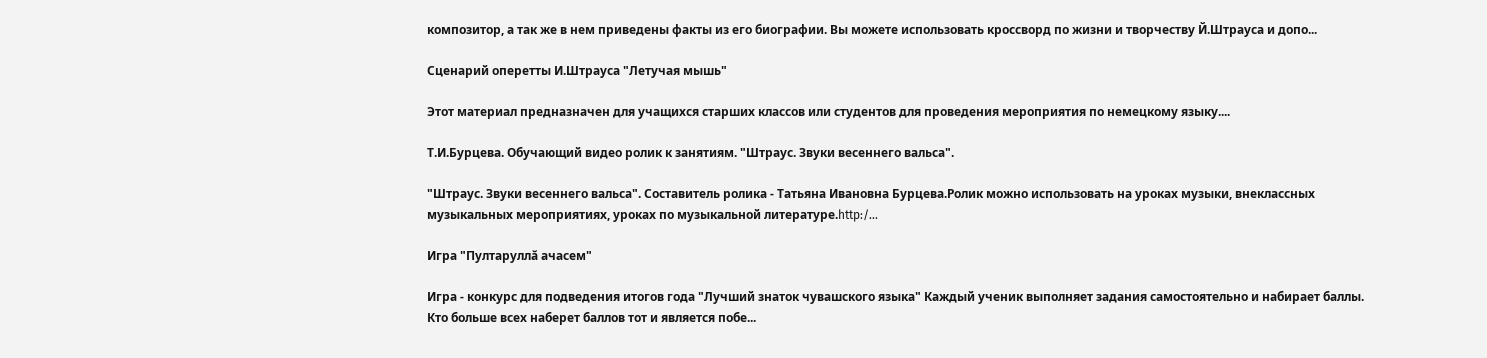композитор, а так же в нем приведены факты из его биографии. Вы можете использовать кроссворд по жизни и творчеству Й.Штрауса и допо...

Сценарий оперетты И.Штрауса "Летучая мышь"

Этот материал предназначен для учащихся старших классов или студентов для проведения мероприятия по немецкому языку....

Т.И.Бурцева. Обучающий видео ролик к занятиям. "Штраус. Звуки весеннего вальса".

"Штраус. Звуки весеннего вальса". Составитель ролика - Татьяна Ивановна Бурцева.Ролик можно использовать на уроках музыки, внеклассных музыкальных мероприятиях, уроках по музыкальной литературе.http:/...

Игра "Пултаруллă ачасем"

Игра - конкурс для подведения итогов года "Лучший знаток чувашского языка" Каждый ученик выполняет задания самостоятельно и набирает баллы. Кто больше всех наберет баллов тот и является побе...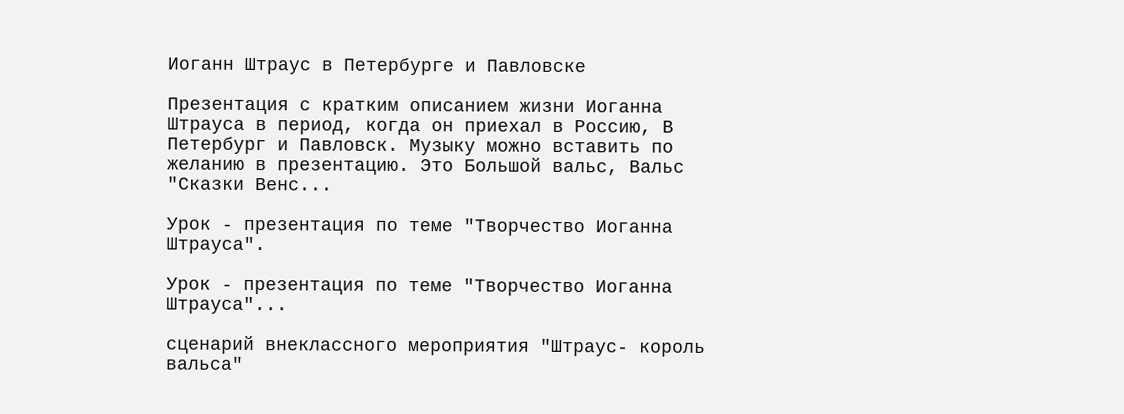Иоганн Штраус в Петербурге и Павловске

Презентация с кратким описанием жизни Иоганна Штрауса в период, когда он приехал в Россию, В Петербург и Павловск. Музыку можно вставить по желанию в презентацию. Это Большой вальс, Вальс "Сказки Венс...

Урок - презентация по теме "Творчество Иоганна Штрауса".

Урок - презентация по теме "Творчество Иоганна Штрауса"...

сценарий внеклассного мероприятия "Штраус- король вальса"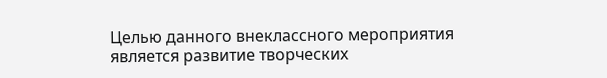Целью данного внеклассного мероприятия является развитие творческих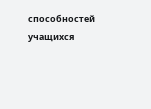способностей учащихся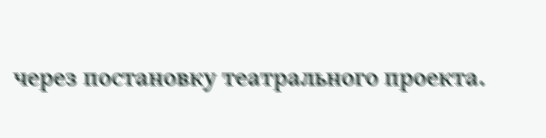через постановку театрального проекта.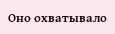Оно охватывало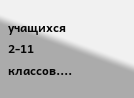учащихся 2-11 классов....